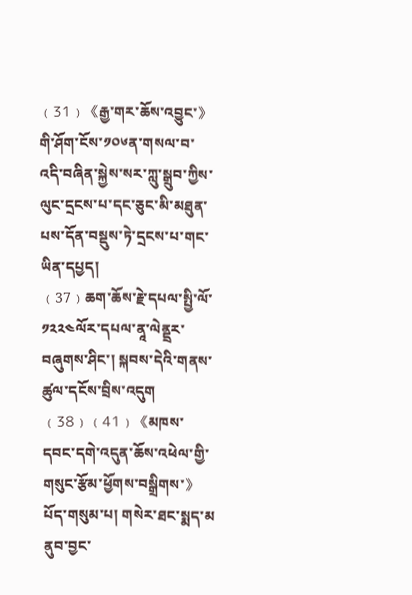﹙31﹚《རྒྱ་གར་ཆོས་འབྱུང་》གི་ཤོག་ངོས་༡༠༦ན་གསལ་བ་འདི་བཞིན་སྐྱེས་སར་ཀླུ་སྒྲུབ་ཀྱིས་ལུང་དྲངས་པ་དང་ཅུང་མི་མཐུན་པས་དོན་བསྡུས་ཏེ་དྲངས་པ་གང་ཡིན་དཔྱད།
﹙37﹚ཆག་ཆོས་རྗེ་དཔལ་སྤྱི་ལོ་༡༢༢༤ལོར་དཔལ་ནཱ་ལེནྡྲར་བཞུགས་ཤིང་། སྐབས་དེའི་གནས་ཚུལ་དངོས་བྲིས་འདུག
﹙38﹚﹙41﹚《མཁས་དབང་དགེ་འདུན་ཆོས་འཕེལ་གྱི་གསུང་རྩོམ་ཕྱོགས་བསྒྲིགས་》པོད་གསུམ་པ། གསེར་ཐང་སྨད་མ ནུབ་བྱང་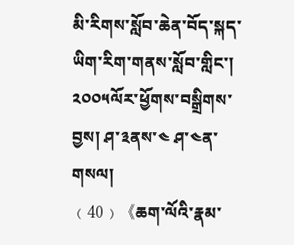མི་རིགས་སློབ་ཆེན་བོད་སྐད་ཡིག་རིག་གནས་སློབ་གླིང་། ༢༠༠༥ལོར་ཕྱོགས་བསྒྲིགས་བྱས། ཤ་༣ནས་༤ ཤ་༤ན་གསལ།
﹙40﹚《ཆག་ལོའི་རྣམ་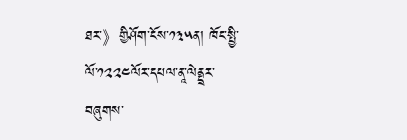ཐར་》གྱིཤོག་ངོས་༡༣༥ན། ཁོང་སྤྱི་ལོ་༡༢༢༤ལོར་དཔལ་ནཱ་ལེནྡྲར་བཞུགས་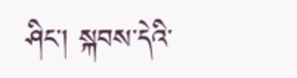ཤིང་། སྐབས་དེའི་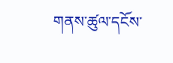གནས་ཚུལ་དངོས་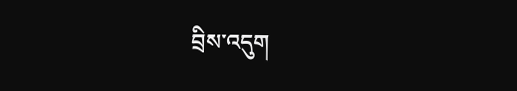བྲིས་འདུག